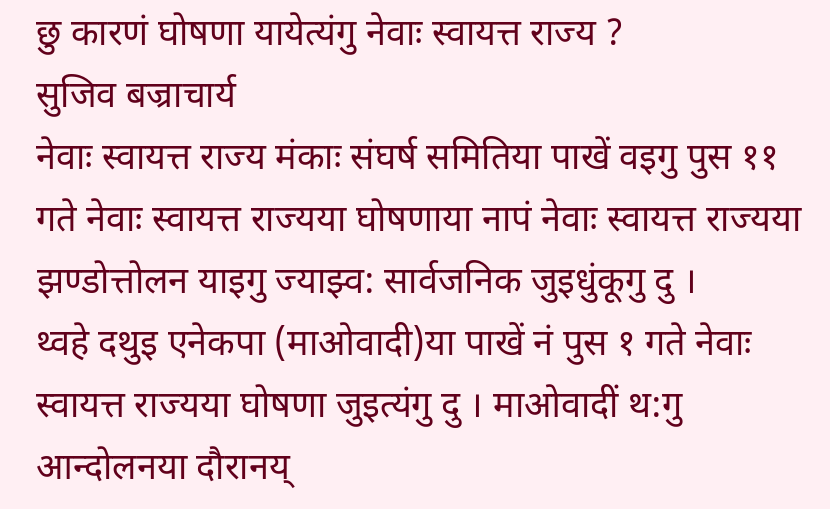छु कारणं घोषणा यायेत्यंगु नेवाः स्वायत्त राज्य ?
सुजिव बज्राचार्य
नेवाः स्वायत्त राज्य मंकाः संघर्ष समितिया पाखें वइगु पुस ११ गते नेवाः स्वायत्त राज्यया घोषणाया नापं नेवाः स्वायत्त राज्यया झण्डोत्तोलन याइगु ज्याझ्व: सार्वजनिक जुइधुंकूगु दु ।
थ्वहे दथुइ एनेकपा (माओवादी)या पाखें नं पुस १ गते नेवाः स्वायत्त राज्यया घोषणा जुइत्यंगु दु । माओवादीं थ:गु आन्दोलनया दौरानय्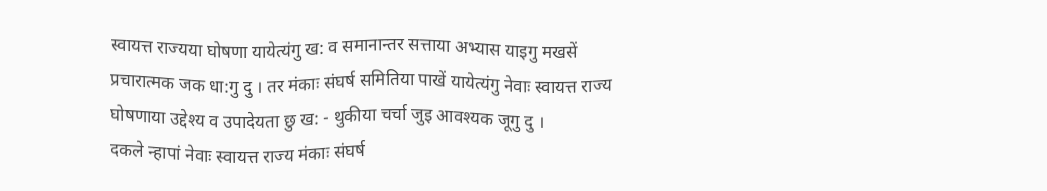स्वायत्त राज्यया घोषणा यायेत्यंगु ख: व समानान्तर सत्ताया अभ्यास याइगु मखसें प्रचारात्मक जक धा:गु दु । तर मंकाः संघर्ष समितिया पाखें यायेत्यंगु नेवाः स्वायत्त राज्य घोषणाया उद्देश्य व उपादेयता छु ख: - थुकीया चर्चा जुइ आवश्यक जूगु दु ।
दकले न्हापां नेवाः स्वायत्त राज्य मंकाः संघर्ष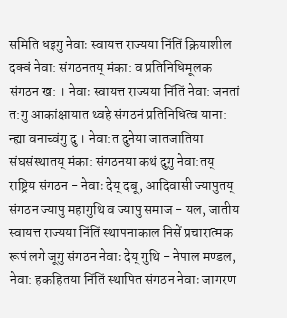समिति धइगु नेवाः स्वायत्त राज्यया निंतिं क्रियाशील दक्वं नेवा: संगठनतय् मंका: व प्रतिनिधिमूलक संगठन ख: । नेवाः स्वायत्त राज्यया निंतिं नेवा: जनतां त:गु आकांक्षायात थ्वहे संगठनं प्रतिनिधित्व याना: न्ह्या वनाच्वंगु दु । नेवा:त दुनेया जातजातिया संघसंस्थातय् मंका: संगठनया कथं दुगु नेवा:तय् राष्ट्रिय संगठन - नेवाः देय् दबू, आदिवासी ज्यापुतय् संगठन ज्यापु महागुथि व ज्यापु समाज - यल, जातीय स्वायत्त राज्यया निंतिं स्थापनाकाल निसें प्रचारात्मक रूपं लगे जूगु संगठन नेवाः देय् गुथि - नेपाल मण्डल, नेवा: हकहितया निंतिं स्थापित संगठन नेवाः जागरण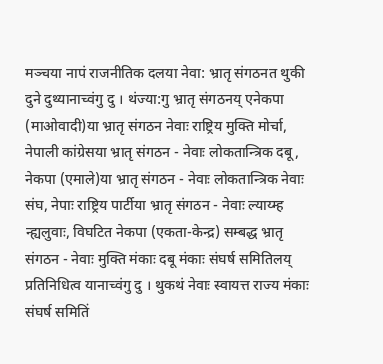मञ्चया नापं राजनीतिक दलया नेवा: भ्रातृ संगठनत थुकी दुने दुथ्यानाच्वंगु दु । थंज्या:गु भ्रातृ संगठनय् एनेकपा (माओवादी)या भ्रातृ संगठन नेवाः राष्ट्रिय मुक्ति मोर्चा, नेपाली कांग्रेसया भ्रातृ संगठन - नेवाः लोकतान्त्रिक दबू, नेकपा (एमाले)या भ्रातृ संगठन - नेवाः लोकतान्त्रिक नेवाः संघ, नेपाः राष्ट्रिय पार्टीया भ्रातृ संगठन - नेवाः ल्याय्म्ह न्ह्यलुवाः, विघटित नेकपा (एकता-केन्द्र) सम्बद्ध भ्रातृ संगठन - नेवाः मुक्ति मंकाः दबू मंकाः संघर्ष समितिलय् प्रतिनिधित्व यानाच्वंगु दु । थुकथं नेवाः स्वायत्त राज्य मंकाः संघर्ष समितिं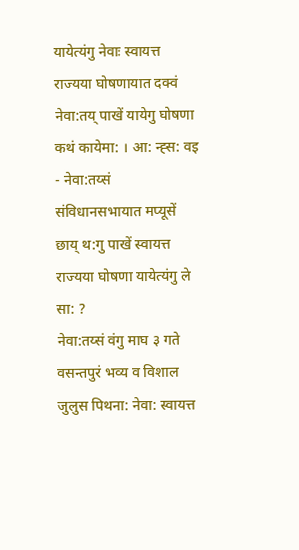यायेत्यंगु नेवाः स्वायत्त राज्यया घोषणायात दक्वं नेवा:तय् पाखें यायेगु घोषणा कथं कायेमा: । आ: न्ह्स: वइ - नेवा:तय्सं संविधानसभायात मप्यूसें छाय् थ:गु पाखें स्वायत्त राज्यया घोषणा यायेत्यंगु ले सा: ?
नेवा:तय्सं वंगु माघ ३ गते वसन्तपुरं भव्य व विशाल जुलुस पिथना: नेवा: स्वायत्त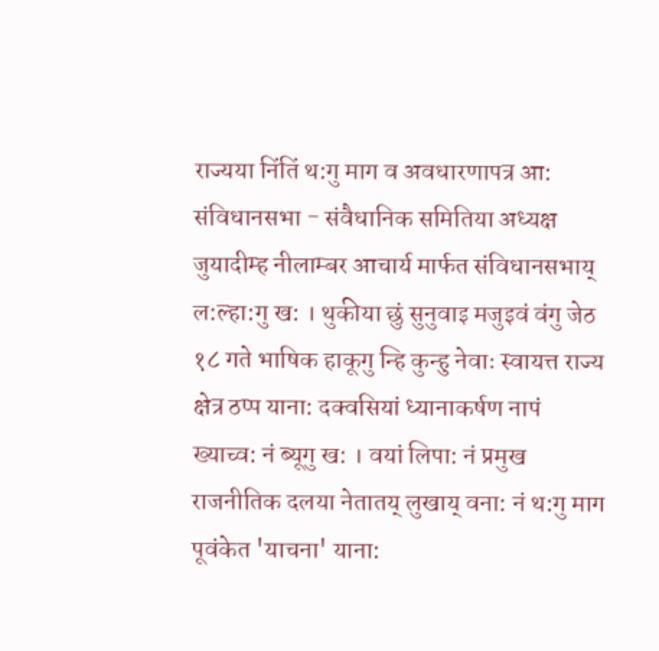राज्यया निंतिं थ:गु माग व अवधारणापत्र आ: संविधानसभा - संवैधानिक समितिया अध्यक्ष जुयादीम्ह नीलाम्बर आचार्य मार्फत संविधानसभाय् ल:ल्हा:गु ख: । थुकीया छुं सुनुवाइ मजुइवं वंगु जेठ १८ गते भाषिक हाकूगु न्हि कुन्हु नेवाः स्वायत्त राज्य क्षेत्र ठप्प याना: दक्वसियां ध्यानाकर्षण नापं ख्याच्व: नं ब्यूगु ख: । वयां लिपा: नं प्रमुख राजनीतिक दलया नेतातय् लुखाय् वना: नं थ:गु माग पूवंकेत 'याचना' याना: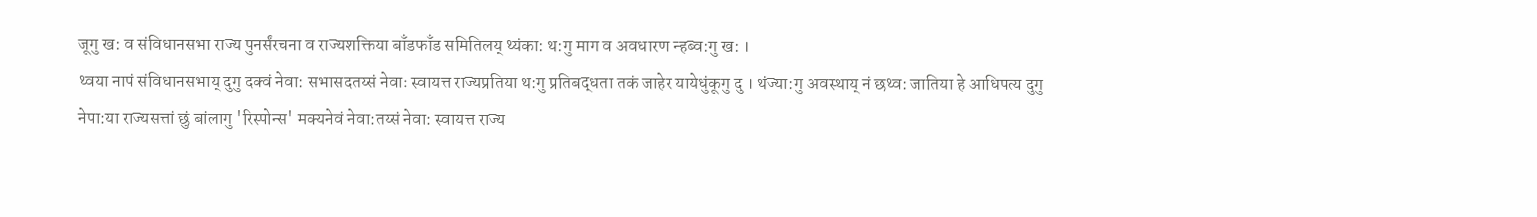जूगु ख: व संविधानसभा राज्य पुनर्संरचना व राज्यशक्तिया बाँडफाँड समितिलय् थ्यंका: थ:गु माग व अवधारण न्हब्व:गु ख: ।
थ्वया नापं संविधानसभाय् दुगु दक्वं नेवा: सभासदतय्सं नेवाः स्वायत्त राज्यप्रतिया थ:गु प्रतिबद्धता तकं जाहेर यायेधुंकूगु दु । थंज्या:गु अवस्थाय् नं छथ्व: जातिया हे आधिपत्य दुगु नेपा:या राज्यसत्तां छुं बांलागु 'रिस्पोन्स' मक्यनेवं नेवा:तय्सं नेवा: स्वायत्त राज्य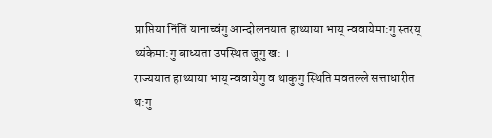प्राप्तिया निंतिं यानाच्वंगु आन्दोलनयात हाथ्याया भाय् न्ववायेमा:गु स्तरय् थ्यंकेमा:गु बाध्यता उपस्थित जूगु ख: ।
राज्ययात हाथ्याया भाय् न्ववायेगु व थाकुगु स्थिति मवतल्ले सत्ताधारीत थ:गु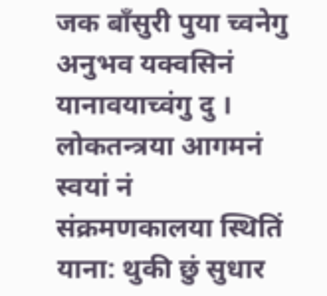जक बाँसुरी पुया च्वनेगु अनुभव यक्वसिनं यानावयाच्वंगु दु । लोकतन्त्रया आगमनं स्वयां नं संक्रमणकालया स्थितिं याना: थुकी छुं सुधार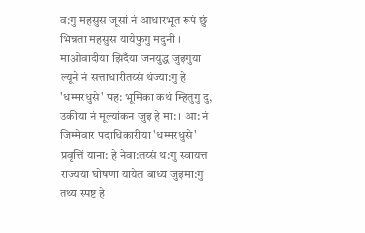व:गु महसुस जूसां नं आधारभूत रूपं छुं भिन्नता महसुस यायेफुगु मदुनी । माओवादीया झिदँया जनयुद्ध जुइगुया ल्यूने नं सत्ताधारीतय्सं थंज्या:गु हे 'धम्मरधुसे' पह: भूमिका कथं म्हितुगु दु, उकीया नं मूल्यांकन जुइ हे मा: । आ: नं जिम्मेवार पदाधिकारीया 'धम्मरधुसे' प्रवृत्तिं याना: हे नेवा:तय्सं थ:गु स्वायत्त राज्यया घोषणा यायेत बाध्य जुइमा:गु तथ्य स्पष्ट हे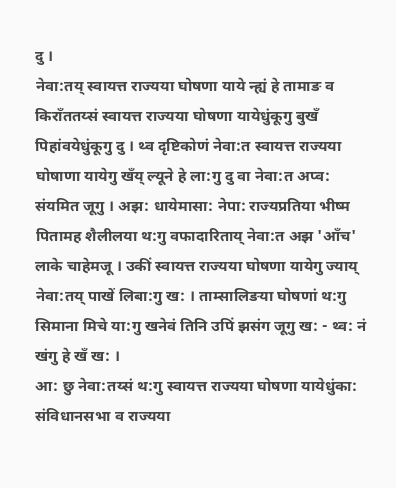दु ।
नेवा:तय् स्वायत्त राज्यया घोषणा याये न्ह्यं हे तामाङ व किराँततय्सं स्वायत्त राज्यया घोषणा यायेधुंकूगु बुखँ पिहांवयेधुंकूगु दु । थ्व दृष्टिकोणं नेवा:त स्वायत्त राज्यया घोषाणा यायेगु खँय् ल्यूने हे ला:गु दु वा नेवा:त अप्व: संयमित जूगु । अझ: धायेमासा: नेपा: राज्यप्रतिया भीष्म पितामह शैलीलया थ:गु वफादारिताय् नेवा:त अझ 'आँच' लाके चाहेमजू । उकीं स्वायत्त राज्यया घोषणा यायेगु ज्याय् नेवा:तय् पाखें लिबा:गु ख: । ताम्सालिङया घोषणां थ:गु सिमाना मिचे या:गु खनेवं तिनि उपिं झसंग जूगु ख: - थ्व: नं खंगु हे खँ ख: ।
आ: छु नेवा:तय्सं थ:गु स्वायत्त राज्यया घोषणा यायेधुंका: संविधानसभा व राज्यया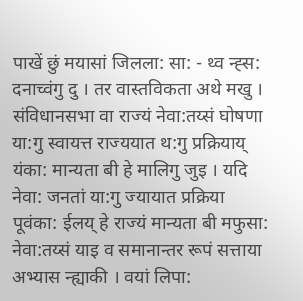पाखें छुं मयासां जिलला: सा: - थ्व न्ह्स: दनाच्वंगु दु । तर वास्तविकता अथे मखु । संविधानसभा वा राज्यं नेवा:तय्सं घोषणा या:गु स्वायत्त राज्ययात थ:गु प्रक्रियाय् यंका: मान्यता बी हे मालिगु जुइ । यदि नेवा: जनतां या:गु ज्यायात प्रक्रिया पूवंका: ईलय् हे राज्यं मान्यता बी मफुसा: नेवा:तय्सं याइ व समानान्तर रूपं सत्ताया अभ्यास न्ह्याकी । वयां लिपा: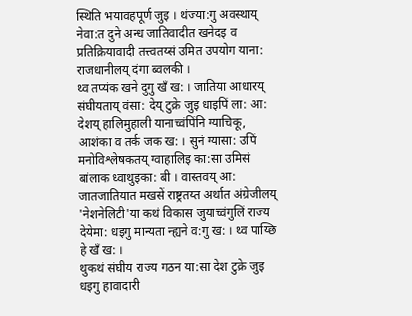स्थिति भयावहपूर्ण जुइ । थंज्या:गु अवस्थाय् नेवा:त दुने अन्ध जातिवादीत खनेदइ व प्रतिक्रियावादी तत्त्वतय्सं उमित उपयोग याना: राजधानीलय् दंगा ब्वलकी ।
थ्व तप्यंक खने दुगु खँ ख: । जातिया आधारय् संघीयताय् वंसा: देय् टुक्रे जुइ धाइपिं ला: आ: देशय् हालिमुहाली यानाच्वंपिंनि ग्याचिकू, आशंका व तर्क जक ख: । सुनं ग्यासा: उपिं मनोविश्लेषकतय् ग्वाहालिइ का:सा उमिसं बांलाक ध्वाथुइका: बी । वास्तवय् आ: जातजातियात मखसें राष्ट्रतय्त अर्थात अंग्रेजीलय् 'नेशनेलिटी'या कथं विकास जुयाच्वंगुलिं राज्य देयेमा: धइगु मान्यता न्ह्यने व:गु ख: । थ्व पाय्छि हे खँ ख: ।
थुकथं संघीय राज्य गठन या:सा देश टुक्रे जुइ धइगु हावादारी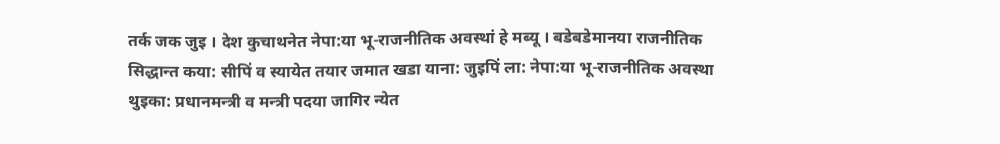तर्क जक जुइ । देश कुचाथनेत नेपा:या भू-राजनीतिक अवस्थां हे मब्यू । बडेबडेमानया राजनीतिक सिद्धान्त कया: सीपिं व स्यायेत तयार जमात खडा याना: जुइपिं ला: नेपा:या भू-राजनीतिक अवस्था थुइका: प्रधानमन्त्री व मन्त्री पदया जागिर न्येत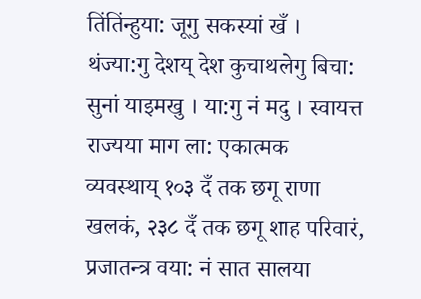तिंतिंन्हुया: जूगु सकस्यां खँ ।
थंज्या:गु देशय् देश कुचाथलेगु बिचा: सुनां याइमखु । या:गु नं मदु । स्वायत्त राज्यया माग ला: एकात्मक व्यवस्थाय् १०३ दँ तक छगू राणा खलकं, २३८ दँ तक छगू शाह परिवारं, प्रजातन्त्र वया: नं सात सालया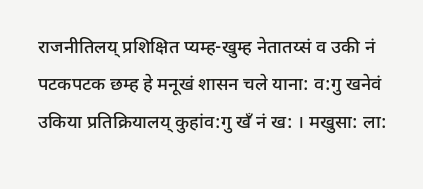राजनीतिलय् प्रशिक्षित प्यम्ह-खुम्ह नेतातय्सं व उकी नं पटकपटक छम्ह हे मनूखं शासन चले याना: व:गु खनेवं उकिया प्रतिक्रियालय् कुहांव:गु खँ नं ख: । मखुसा: ला: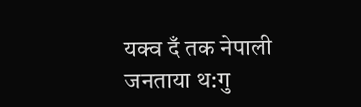यक्व दँ तक नेपाली जनताया थ:गु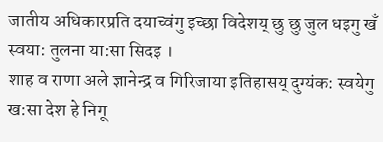जातीय अधिकारप्रति दयाच्वंगु इच्छा विदेशय् छु छु जुल धइगु खँ स्वया: तुलना या:सा सिदइ ।
शाह व राणा अले ज्ञानेन्द्र व गिरिजाया इतिहासय् दुग्यंक: स्वयेगु ख:सा देश हे निगू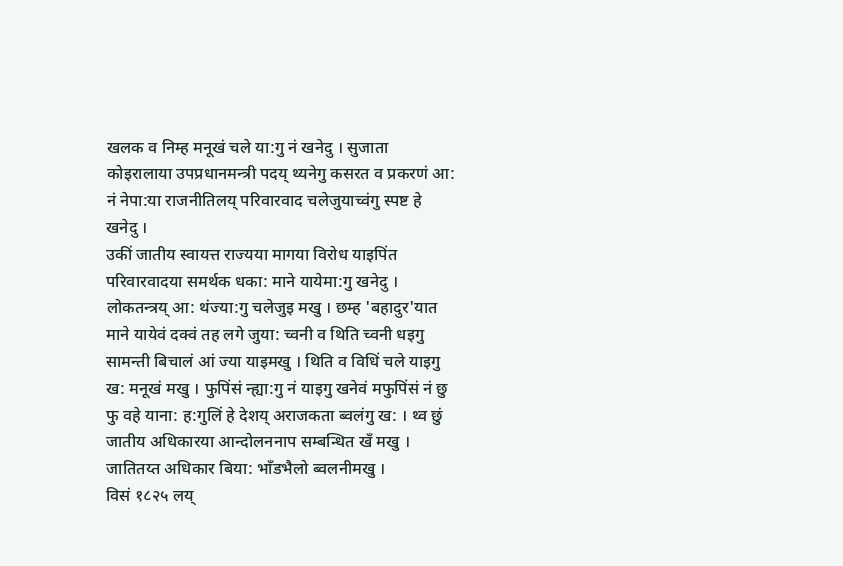खलक व निम्ह मनूखं चले या:गु नं खनेदु । सुजाता कोइरालाया उपप्रधानमन्त्री पदय् थ्यनेगु कसरत व प्रकरणं आ: नं नेपा:या राजनीतिलय् परिवारवाद चलेजुयाच्वंगु स्पष्ट हे खनेदु ।
उकीं जातीय स्वायत्त राज्यया मागया विरोध याइपिंत परिवारवादया समर्थक धका: माने यायेमा:गु खनेदु । लोकतन्त्रय् आ: थंज्या:गु चलेजुइ मखु । छम्ह 'बहादुर'यात माने यायेवं दक्वं तह लगे जुया: च्वनी व थिति च्वनी धइगु सामन्ती बिचालं आं ज्या याइमखु । थिति व विधिं चले याइगु ख: मनूखं मखु । फुपिंसं न्ह्या:गु नं याइगु खनेवं मफुपिंसं नं छु फु वहे याना: ह:गुलिं हे देशय् अराजकता ब्वलंगु ख: । थ्व छुं जातीय अधिकारया आन्दोलननाप सम्बन्धित खँ मखु । जातितय्त अधिकार बिया: भाँडभैलो ब्वलनीमखु ।
विसं १८२५ लय्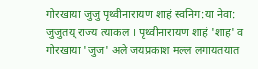गोरखाया जुजु पृथ्वीनारायण शाहं स्वनिग:या नेवा: जुजुतय् राज्य त्याकल । पृथ्वीनारायण शाहं 'शाह' व गोरखाया 'जुज' अले जयप्रकाश मल्ल लगायतयात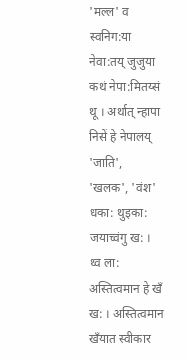'मल्ल' व स्वनिग:या नेवा:तय् जुजुया कथं नेपा:मितय्सं थू । अर्थात् न्हापा निसें हे नेपालय् 'जाति', 'खलक', 'वंश' धका: थुइका: जयाच्वंगु ख: ।
थ्व ला: अस्तित्वमान हे खँ ख: । अस्तित्वमान खँयात स्वीकार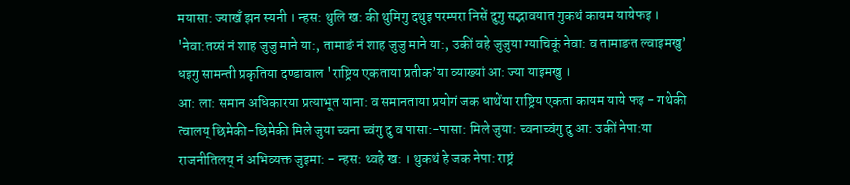मयासा: ज्याखँ झन स्यनी । न्हस: थुलि ख: की थुमिगु दथुइ परम्परा निसें दुगु सद्भावयात गुकथं कायम यायेफइ । 'नेवा:तय्सं नं शाह जुजु माने या:, तामाङं नं शाह जुजु माने या:, उकीं वहे जुजुया ग्याचिकूं नेवा: व तामाङत ल्वाइमखु’ धइगु सामन्ती प्रकृतिया दण्डावाल 'राष्ट्रिय एकताया प्रतीक’या व्याख्यां आ: ज्या याइमखु ।
आ: ला: समान अधिकारया प्रत्याभूत याना: व समानताया प्रयोगं जक धाथेंया राष्ट्रिय एकता कायम याये फइ - गथेकी त्वालय् छिमेकी-छिमेकी मिले जुया च्वना च्वंगु दु व पासा:-पासा: मिले जुया: च्वनाच्वंगु दु आ: उकीं नेपा:या राजनीतिलय् नं अभिव्यक्त जुइमा: - न्हस: थ्वहे ख: । थुकथं हे जक नेपा: राष्ट्रं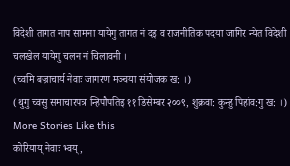विदेशी तागत नाप सामना यायेगु तागत नं दइ व राजनीतिक पदया जागिर न्येत विदेशी चलखेल यायेगु चलन नं चिलावनी ।
(च्वमि बज्राचार्य नेवाः जागरण मञ्चया संयोजक ख: ।)
(थुगु च्वसु समाचारपत्र न्हिपौपतिइ ११ डिसेम्बर २००९, शुक्रवा: कुन्हु पिहांव:गु ख: ।)
More Stories Like this
कोरियाय् नेवाः भ्वय्,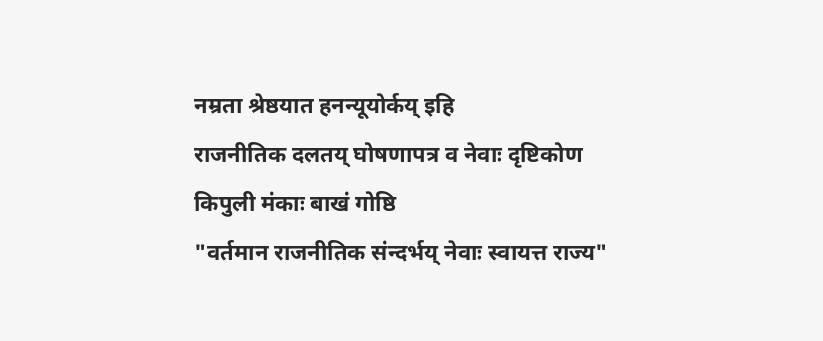नम्रता श्रेष्ठयात हनन्यूयोर्कय् इहि
राजनीतिक दलतय् घोषणापत्र व नेवाः दृष्टिकोण
किपुली मंकाः बाखं गोष्ठि
"वर्तमान राजनीतिक संन्दर्भय् नेवाः स्वायत्त राज्य"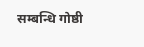सम्बन्धि गोष्ठी